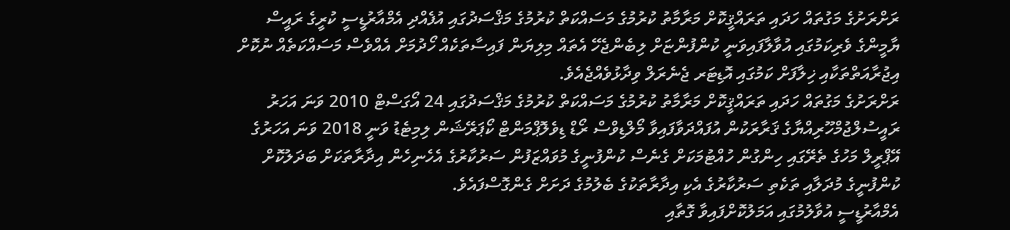ރަށްރަށުގެ މަގުތައް ހަދައި ތަރައްޤީކޮށް މަރާމާތު ކުރުމުގެ މަސައްކަތް ކުރުމުގެ މަޤްސަދުގައި އުފެއްދި އެމްއާރުޑީސީ ކުރީގެ ރައީސް ޔާމީންގެ ވެރިކަމުގައި އުވާލާފައިވަނީ ކުންފުންޏަށް ލިބެންޖެހޭ އެތައް މިލިޔަން ފައިސާތަކެއް ހޯދުމަށް އެއްވެސް މަސައްކަތެއް ނުކޮށް އިޖުރާއަތްތަކާއި ޚިލާފަށް ކަމުގައި އޮޑިޓަރ ޖެނެރަލް ވިދާޅުވެއްޖެއެވެ.
ރަށްރަށުގެ މަގުތައް ހަދައި ތަރައްޤީކޮށް މަރާމާތު ކުރުމުގެ މަސައްކަތް ކުރުމުގެ މަޤްސަދުގައި 24 އޯގަސްޓް 2010 ވަނަ އަހަރު ރައީސުލްޖުމްހޫރިއްޔާގެ ޤަރާރަކުން އުފައްދަވާފައިވާ މޯލްޑިވްސް ރޯޑް ޑިވެލޮޕްމަންޓް ކޯޕަރޭޝަން ލިމިޓެޑު ވަނީ 2018 ވަނަ އަހަރުގެ އޭޕްރީލް މަހުގެ ތެރޭގައި ހިންގުން ހުއްޓުމަކަށް ގެނެސް ކުންފުނީގެ މުވައްޒަފުން ސަރުކާރުގެ އެހެނިހެން އިދާރާތަކަށް ބަދަލުކޮށް ކުންފުނީގެ މުދަލާއި ތަކެތި ސަރުކާރުގެ އެކި އިދާރާތަކުގެ ބެލުމުގެ ދަށަށް ގެންގޮސްފައެވެ.
އެމްއާރުޑީސީ އުވާލުމުގައި އަމަލުކޮށްފައިވާ ގޮތާއި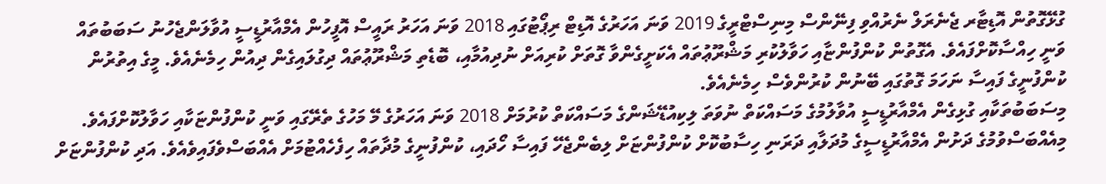ގުޅޭގޮތުން އޮޑިޓާރ ޖެނެރަލް ނެރުއްވި ފިނޭންސް މިނިސްޓްރީގެ 2019 ވަނަ އަހަރުގެ އޮޑިޓް ރިޕޯޓުގައި 2018 ވަނަ އަހަރު ރައީސް އޮފީހުން އެމްއާރުޑީސީ އުވާލަންޖެހުނު ސަބަބުތައް ވަނީ ހިއްސާކޮށްފައެވެ. އެގޮތުން ކުންފުންޏާއި ހަވާލުކުރި މަޝްރޫޢުތައް އެކަށީގެންވާ ގޮތަށް ކުރިއަށް ނުދިއުމާއި، ބޮޑެތި މަޝްރޫޢުތައް ދިގުލައިގެން ދިއުން ހިމެނެއެވެ. މީގެ އިތުރުން ކުންފުނީގެ ފައިސާ ނަހަމަ ގޮތުގައި ބޭނުން ކުރުންވެސް ހިމެނެއެވެ.
މިސަބަބުތަކާއި ގުޅިގެން އެމްއާރުޑީސީ އުވާލުމުގެ މަސައްކަތް ނުވަތަ ލިކިއުޑޭޝަންގެ މަސައްކަތް ކުރުމަށް 2018 ވަނަ އަހަރުގެ މޭ މަހުގެ ތެރޭގައި ވަނީ ކުންފުންޏަކާއި ހަވާލުކޮށްފައެވެ. މިއެއްބަސްވުމުގެ ދަށުން އެމްއާރުޑީސީގެ މުދަލާއި ދަރަނި ހިސާބުކޮށް ކުންފުންޏަށް ލިބެންޖެހޭ ފައިސާ ހޯދައި، ކުންފުނީގެ މުދާތައް ހިފެހެއްޓުމަށް އެއްބަސްވެފައިވެއެވެ. އަދި ކުންފުންޏަށް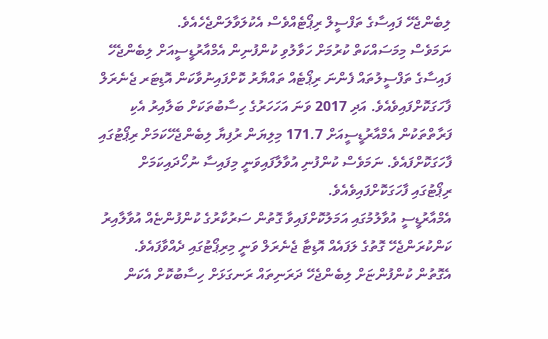ލިބެންޖެހޭ ފައިސާގެ ތަފްސީލް ރިޕޯޓެއްވެސް އެކުލަވާލަންޖެހެއެވެ.
ނަމަވެސް މިމަސައްކަތް ކުރުމަށް ހަވާލުވި ކުންފުނިން އެމްއާރުޑީސީއަށް ލިބެންޖެހޭ ފައިސާގެ ތަފްސީލުތައް ފެންނަ ރިޕޯޓެއް ތައްޔާރު ކޮށްފައިނުވާކަން އޮޑިޓަރ ޖެނެރަލް ފާހަގަކޮށްފައިވެއެވެ. އަދި 2017 ވަނަ އަހަހަރުގެ ހިސާބުތަކަށް ބަލާއިރު އެކި ފަރާތްތަކުން އެމްއާރުޑީސީއަށް 171.7 މިލިޔަން ރުފިޔާ ލިބެންޖެހޭކަމަށް ރިޕޯޓުގައި ފާހަގަކޮށްފައެވެ. ނަމަވެސް ކުންފުނި އުވާލާފައިވަނީ މިފައިސާ ނުހޯދައިކަމަށް ރިޕޯޓުގައި ފާހަގަކޮށްފައިވެއެވެ.
އެމްއާރުޑީސީ އުވާލުމުގައި އަމަލުކޮށްފައިވާ ގޮތުން ސަރުކާރުގެ ކުންފުންޏެއް އުވާލާއިރު ކަންކުރަންޖެހޭ ގޮތުގެ ލަފައެއް އޮޑިޓާ ޖެނެރަލް ވަނީ މިރިޕޯޓުގައި ދެއްވާފައެވެ. އެގޮތުން ކުންފުންޏަށް ލިބެންޖެހޭ ދަރަނިތައް ރަނގަޅަށް ހިސާބުކޮށް އެކަން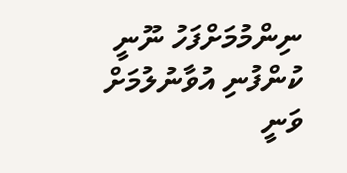ނިންމުމަށްފަހު ނޫނީ ކުންފުނި އުވާނުލުމަށް ވަނީ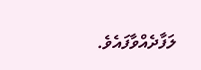ލަފާދެއްވާފައެވެ.